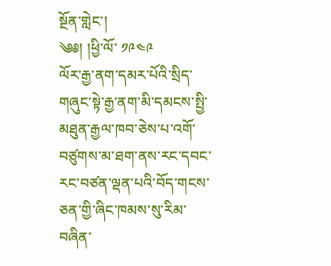སྔོན་གླེང་།
༄༅། །ཕྱི་ལོ་ ༡༩༤༩
ལོར་རྒྱ་ནག་དམར་པོའི་སྲིད་གཞུང་སྟེ་རྒྱ་ནག་མི་དམངས་སྤྱི་མཐུན་རྒྱལ་ཁབ་ཅེས་པ་འགོ་བཙུགས་མ་ཐག་ནས་རང་དབང་རང་བཙན་ལྡན་པའི་བོད་གངས་ཅན་གྱི་ཞིང་ཁམས་སུ་རིམ་བཞིན་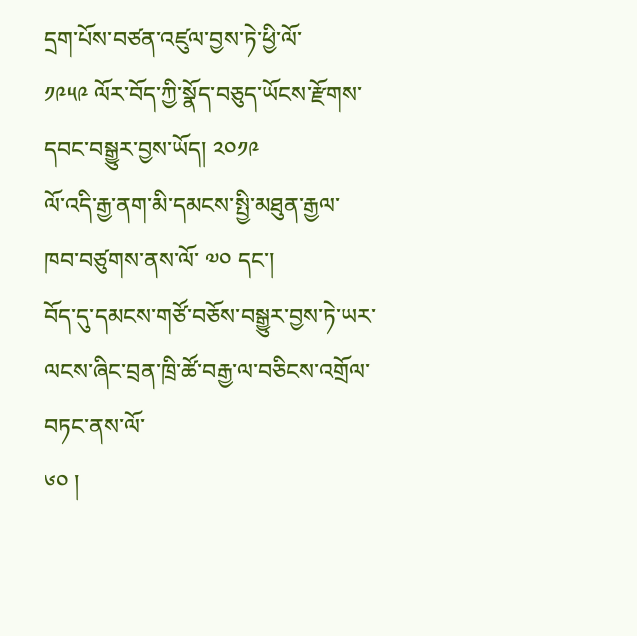དྲག་པོས་བཙན་འཛུལ་བྱས་ཏེ་ཕྱི་ལོ་
༡༩༥༩ ལོར་བོད་ཀྱི་སྣོད་བཅུད་ཡོངས་རྫོགས་དབང་བསྒྱུར་བྱས་ཡོད། ༢༠༡༩
ལོ་འདི་རྒྱ་ནག་མི་དམངས་སྤྱི་མཐུན་རྒྱལ་ཁབ་བཙུགས་ནས་ལོ་ ༧༠ དང་།
བོད་དུ་དམངས་གཙོ་བཅོས་བསྒྱུར་བྱས་ཏེ་ཡར་ལངས་ཞིང་བྲན་ཁྲི་ཚོ་བརྒྱ་ལ་བཅིངས་འགྲོལ་བཏང་ནས་ལོ་
༦༠ །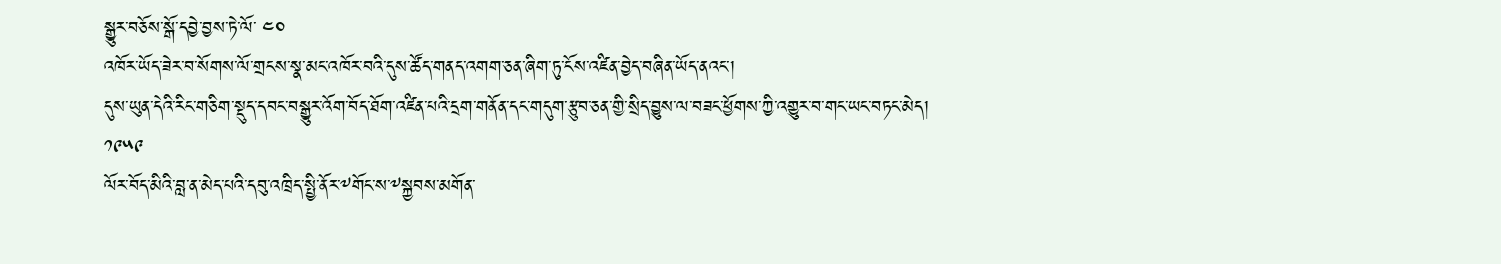སྒྱུར་བཅོས་སྒོ་དབྱེ་བྱས་ཏེ་ལོ་ ༤༠
འཁོར་ཡོད་ཟེར་བ་སོགས་ལོ་གྲངས་སྣ་མང་འཁོར་བའི་དུས་ཚོད་གནད་འགག་ཅན་ཞིག་ཏུ་ངོས་འཛིན་བྱེད་བཞིན་ཡོད་ནའང་།
དུས་ཡུན་དེའི་རིང་གཅིག་སྡུད་དབང་བསྒྱུར་འོག་བོད་ཐོག་འཛིན་པའི་དྲག་གནོན་དང་གདུག་རྩུབ་ཅན་གྱི་སྲིད་བྱུས་ལ་བཟང་ཕྱོགས་ཀྱི་འགྱུར་བ་གང་ཡང་བཏང་མེད།
༡༩༥༩
ལོར་བོད་མིའི་བླ་ན་མེད་པའི་དབུ་འཁྲིད་སྤྱི་ནོར་༸གོང་ས་༸སྐྱབས་མགོན་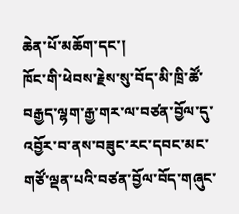ཆེན་པོ་མཆོག་དང་།
ཁོང་གི་ཕེབས་རྗེས་སུ་བོད་མི་ཁྲི་ཚོ་བརྒྱད་ལྷག་རྒྱ་གར་ལ་བཙན་བྱོལ་དུ་འབྱོར་བ་ནས་བཟུང་རང་དབང་མང་གཙོ་ལྡན་པའི་བཙན་བྱོལ་བོད་གཞུང་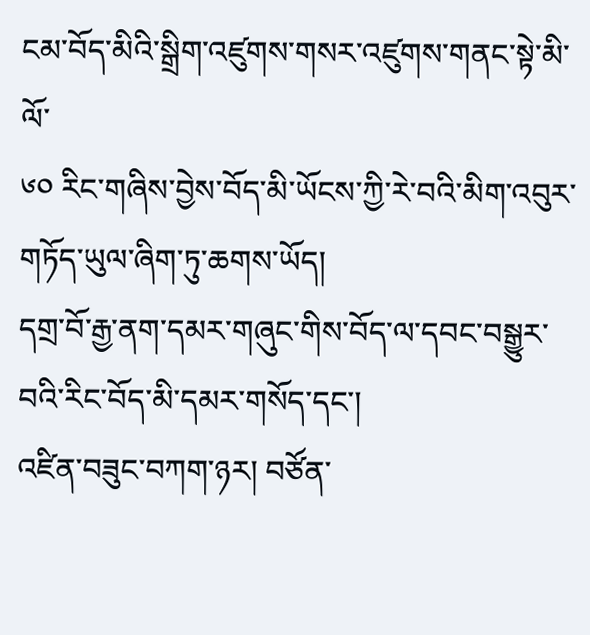ངམ་བོད་མིའི་སྒྲིག་འཛུགས་གསར་འཛུགས་གནང་སྟེ་མི་ལོ་
༦༠ རིང་གཞིས་བྱེས་བོད་མི་ཡོངས་ཀྱི་རེ་བའི་མིག་འབུར་གཏོད་ཡུལ་ཞིག་ཏུ་ཆགས་ཡོད།
དགྲ་བོ་རྒྱ་ནག་དམར་གཞུང་གིས་བོད་ལ་དབང་བསྒྱུར་བའི་རིང་བོད་མི་དམར་གསོད་དང་།
འཛིན་བཟུང་བཀག་ཉར། བཙོན་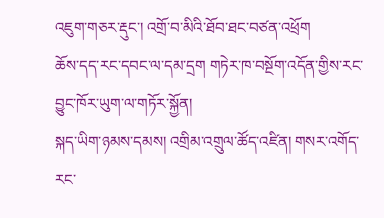འཇུག་གཅར་རྡུང་། འགྲོ་བ་མིའི་ཐོབ་ཐང་བཙན་འཕྲོག
ཆོས་དད་རང་དབང་ལ་དམ་དྲག གཏེར་ཁ་བསྔོག་འདོན་གྱིས་རང་བྱུང་ཁོར་ཡུག་ལ་གཏོར་སྐྱོན།
སྐད་ཡིག་ཉམས་དམས། འགྲིམ་འགྲུལ་ཚོད་འཛིན། གསར་འགོད་རང་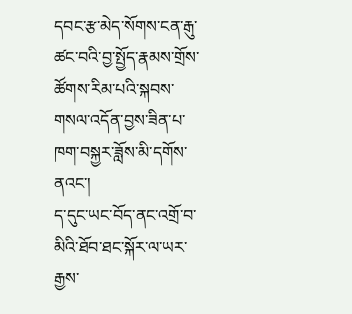དབང་རྩ་མེད་སོགས་ངན་རྒུ་ཚང་བའི་བྱ་སྤྱོད་རྣམས་གྲོས་ཚོགས་རིམ་པའི་སྐབས་གསལ་འདོན་བྱས་ཟིན་པ་ཁག་བསྐྱར་ཟློས་མི་དགོས་ནའང་།
ད་དུང་ཡང་བོད་ནང་འགྲོ་བ་མིའི་ཐོབ་ཐང་སྐོར་ལ་ཡར་རྒྱས་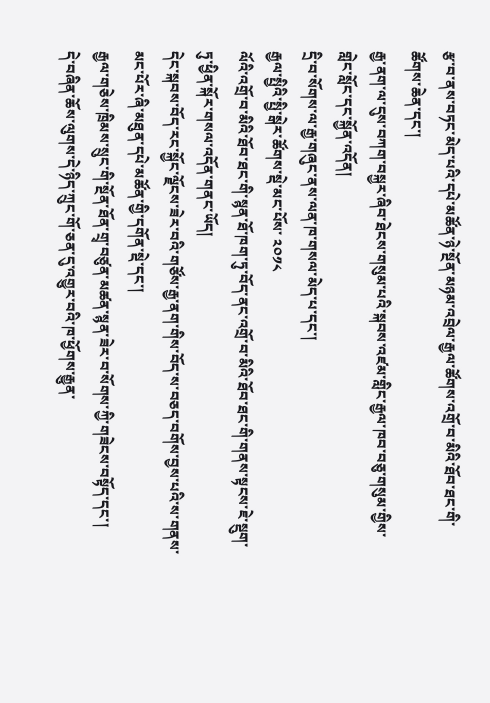རྩ་བ་ནས་བཏང་མེད་པའི་དཔེ་མཚོན་ཉེ་སྔོན་མཉམ་འབྲེལ་རྒྱལ་ཚོགས་འགྲོ་བ་མིའི་ཐོབ་ཐང་གི་ཚོགས་ཆེན་དང་།
རྒྱ་ནག་ལ་དུས་བཀག་བསྐྱར་ཞིབ་ཐེངས་གསུམ་པའི་སྐབས་འཛམ་གླིང་རྒྱལ་ཁབ་བཅུ་གསུམ་གྱིས་གླེང་སློང་དང་སྐྱོན་འདོན།
དྲི་བ་སོགས་ལ་རྒྱ་གཞུང་ནས་ལན་ཁ་གསལ་མེད་པ་དང་།
རྒྱལ་སྤྱིའི་སྤྱི་སྒེར་ཚོགས་སྡེ་མང་པོས་ ༢༠༡༨
ལོའི་འགྲོ་བ་མིའི་ཐོབ་ཐང་གི་སྙན་ཐོ་ཁག་ཏུ་བོད་ནང་འགྲོ་བ་མིའི་ཐོབ་ཐང་གི་གནས་སྟངས་ཇེ་སྡུག་ཏུ་ཕྱིན་སྐོར་གསལ་འདོན་གནང་ཡོད།
དེང་སྐབས་བོད་རང་སྐྱོང་ལྗོངས་ཟེར་བའི་གཙོས་རྒྱ་ནག་གིས་བོད་ས་བཅད་བགོས་བྱས་པའི་ས་གནས་མང་པོར་ཞི་མཐུན་དཔེ་མཚོན་གྱི་དགོན་སྡེ་དང་།
རྒྱལ་གཅེས་ཁྲིམས་སྲུང་གི་སྔོན་ཐོན་གྲྭ་བཙུན་མཚན་སྙན་ཟེར་བ་སོགས་ཀྱི་གཟེངས་བསྟོད་དང་།
དེ་བཞིན་ཆོས་ལུགས་དེ་ཉིད་ཀྲུང་གོ་ཅན་དུ་འགྱུར་བའི་ཁ་ཕྱོགས་རྒྱུན་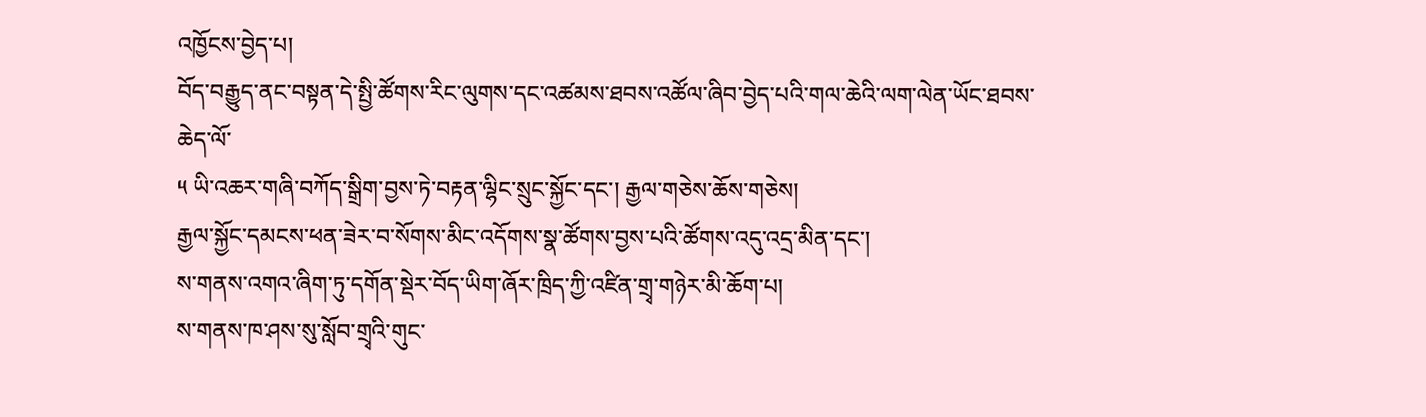འཁྱོངས་བྱེད་པ།
བོད་བརྒྱུད་ནང་བསྟན་དེ་སྤྱི་ཚོགས་རིང་ལུགས་དང་འཚམས་ཐབས་འཚོལ་ཞིབ་བྱེད་པའི་གལ་ཆེའི་ལག་ལེན་ཡོང་ཐབས་ཆེད་ལོ་
༥ ཡི་འཆར་གཞི་བཀོད་སྒྲིག་བྱས་ཏེ་བརྟན་ལྷིང་སྲུང་སྐྱོང་དང་། རྒྱལ་གཅེས་ཆོས་གཅེས།
རྒྱལ་སྐྱོང་དམངས་ཕན་ཟེར་བ་སོགས་མིང་འདོགས་སྣ་ཚོགས་བྱས་པའི་ཚོགས་འདུ་འདྲ་མིན་དང་།
ས་གནས་འགའ་ཞིག་ཏུ་དགོན་སྡེར་བོད་ཡིག་ཞོར་ཁྲིད་ཀྱི་འཛིན་གྲྭ་གཉེར་མི་ཆོག་པ།
ས་གནས་ཁ་ཤས་སུ་སློབ་གྲྭའི་གུང་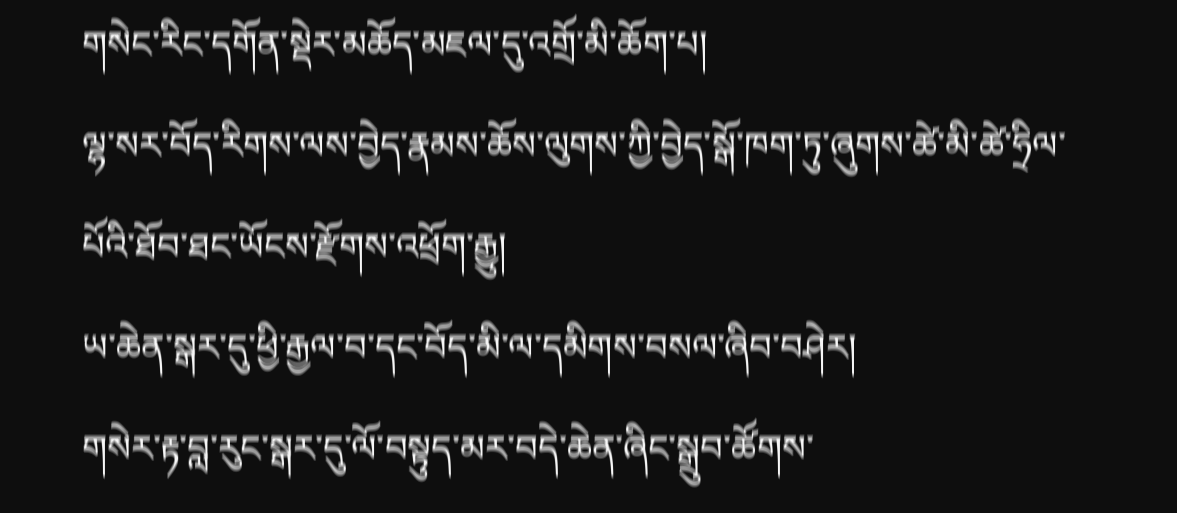གསེང་རིང་དགོན་སྡེར་མཆོད་མཇལ་དུ་འགྲོ་མི་ཆོག་པ།
ལྷ་སར་བོད་རིགས་ལས་བྱེད་རྣམས་ཆོས་ལུགས་ཀྱི་བྱེད་སྒོ་ཁག་ཏུ་ཞུགས་ཚེ་མི་ཚེ་ཧྲིལ་པོའི་ཐོབ་ཐང་ཡོངས་རྫོགས་འཕྲོག་རྒྱུ།
ཡ་ཆེན་སྒར་དུ་ཕྱི་རྒྱལ་བ་དང་བོད་མི་ལ་དམིགས་བསལ་ཞིབ་བཤེར།
གསེར་རྟ་བླ་རུང་སྒར་དུ་ལོ་བསྟུད་མར་བདེ་ཆེན་ཞིང་སྒྲུབ་ཚོགས་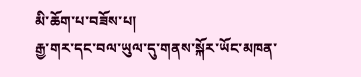མི་ཆོག་པ་བཟོས་པ།
རྒྱ་གར་དང་བལ་ཡུལ་དུ་གནས་སྐོར་ཡོང་མཁན་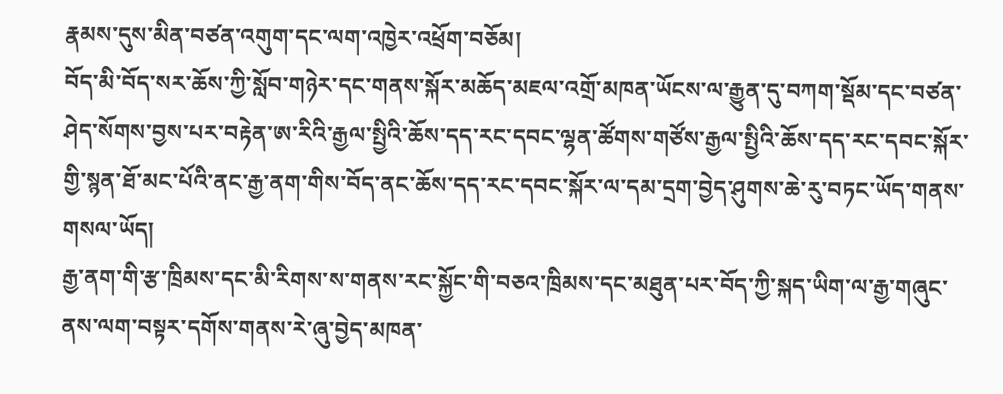རྣམས་དུས་མིན་བཙན་འགུག་དང་ལག་འཁྱེར་འཕྲོག་བཅོམ།
བོད་མི་བོད་སར་ཆོས་ཀྱི་སློབ་གཉེར་དང་གནས་སྐོར་མཆོད་མཇལ་འགྲོ་མཁན་ཡོངས་ལ་རྒྱུན་དུ་བཀག་སྡོམ་དང་བཙན་ཤེད་སོགས་བྱས་པར་བརྟེན་ཨ་རིའི་རྒྱལ་སྤྱིའི་ཆོས་དད་རང་དབང་ལྷན་ཚོགས་གཙོས་རྒྱལ་སྤྱིའི་ཆོས་དད་རང་དབང་སྐོར་གྱི་སྙན་ཐོ་མང་པོའི་ནང་རྒྱ་ནག་གིས་བོད་ནང་ཆོས་དད་རང་དབང་སྐོར་ལ་དམ་དྲག་བྱེད་ཤུགས་ཆེ་རུ་བཏང་ཡོད་གནས་གསལ་ཡོད།
རྒྱ་ནག་གི་རྩ་ཁྲིམས་དང་མི་རིགས་ས་གནས་རང་སྐྱོང་གི་བཅའ་ཁྲིམས་དང་མཐུན་པར་བོད་ཀྱི་སྐད་ཡིག་ལ་རྒྱ་གཞུང་ནས་ལག་བསྟར་དགོས་གནས་རེ་ཞུ་བྱེད་མཁན་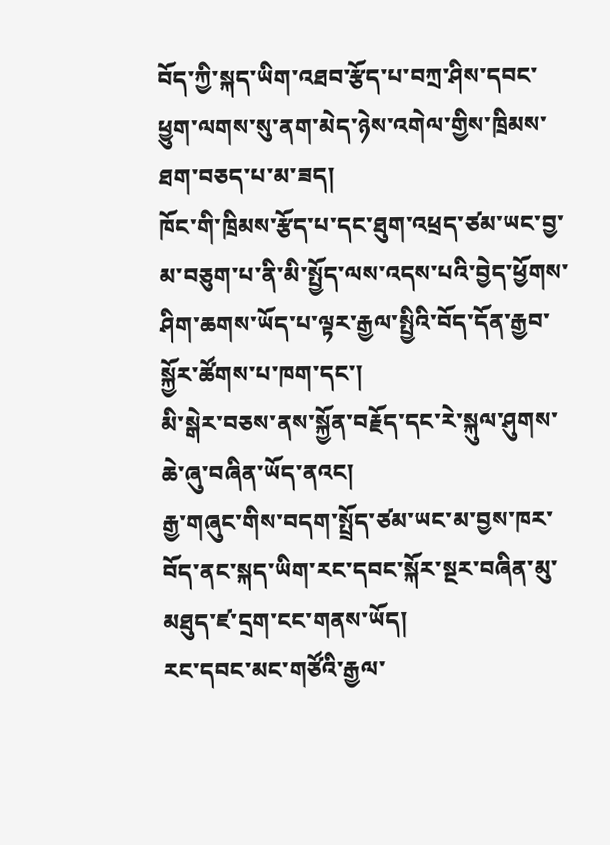བོད་ཀྱི་སྐད་ཡིག་འཐབ་རྩོད་པ་བཀྲ་ཤིས་དབང་ཕྱུག་ལགས་སུ་ནག་མེད་ཉེས་འགེལ་གྱིས་ཁྲིམས་ཐག་བཅད་པ་མ་ཟད།
ཁོང་གི་ཁྲིམས་རྩོད་པ་དང་ཐུག་འཕྲད་ཙམ་ཡང་བྱ་མ་བཅུག་པ་ནི་མི་སྤྱོད་ལས་འདས་པའི་བྱེད་ཕྱོགས་ཤིག་ཆགས་ཡོད་པ་ལྟར་རྒྱལ་སྤྱིའི་བོད་དོན་རྒྱབ་སྐྱོར་ཚོགས་པ་ཁག་དང་།
མི་སྒེར་བཅས་ནས་སྐྱོན་བརྗོད་དང་རེ་སྐུལ་ཤུགས་ཆེ་ཞུ་བཞིན་ཡོད་ནའང།
རྒྱ་གཞུང་གིས་བདག་སྤྲོད་ཙམ་ཡང་མ་བྱས་ཁར་བོད་ནང་སྐད་ཡིག་རང་དབང་སྐོར་སྔར་བཞིན་མུ་མཐུད་ཛ་དྲག་ངང་གནས་ཡོད།
རང་དབང་མང་གཙོའི་རྒྱལ་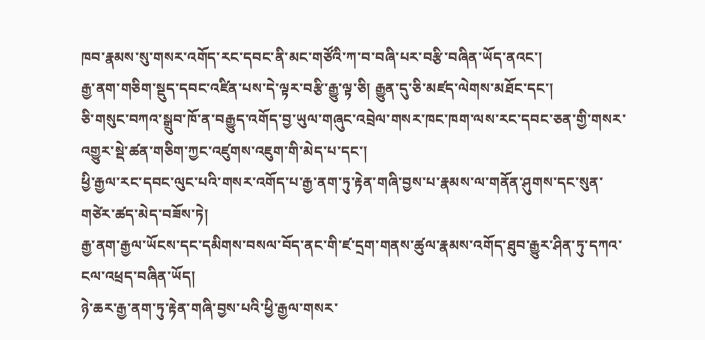ཁབ་རྣམས་སུ་གསར་འགོད་རང་དབང་ནི་མང་གཙོའི་ཀ་བ་བཞི་པར་བརྩི་བཞིན་ཡོད་ནའང་།
རྒྱ་ནག་གཅིག་སྡུད་དབང་འཛིན་པས་དེ་ལྟར་བརྩི་རྒྱུ་ལྟ་ཅི། རྒྱུན་དུ་ཅི་མཛད་ལེགས་མཐོང་དང་།
ཅི་གསུང་བཀའ་སྒྲུབ་ཁོ་ན་བརྒྱུད་འགོད་བྱ་ཡུལ་གཞུང་འབྲེལ་གསར་ཁང་ཁག་ལས་རང་དབང་ཅན་གྱི་གསར་འགྱུར་སྡེ་ཚན་གཅིག་ཀྱང་འཛུགས་འཇུག་གི་མེད་པ་དང་།
ཕྱི་རྒྱལ་རང་དབང་ལུང་པའི་གསར་འགོད་པ་རྒྱ་ནག་ཏུ་རྟེན་གཞི་བྱས་པ་རྣམས་ལ་གནོན་ཤུགས་དང་སུན་གཙེར་ཚད་མེད་བཟོས་ཏེ།
རྒྱ་ནག་རྒྱལ་ཡོངས་དང་དམིགས་བསལ་བོད་ནང་གི་ཛ་དྲག་གནས་ཚུལ་རྣམས་འགོད་ཐུབ་རྒྱུར་ཤིན་ཏུ་དཀའ་ངལ་འཕྲད་བཞིན་ཡོད།
ཉེ་ཆར་རྒྱ་ནག་ཏུ་རྟེན་གཞི་བྱས་པའི་ཕྱི་རྒྱལ་གསར་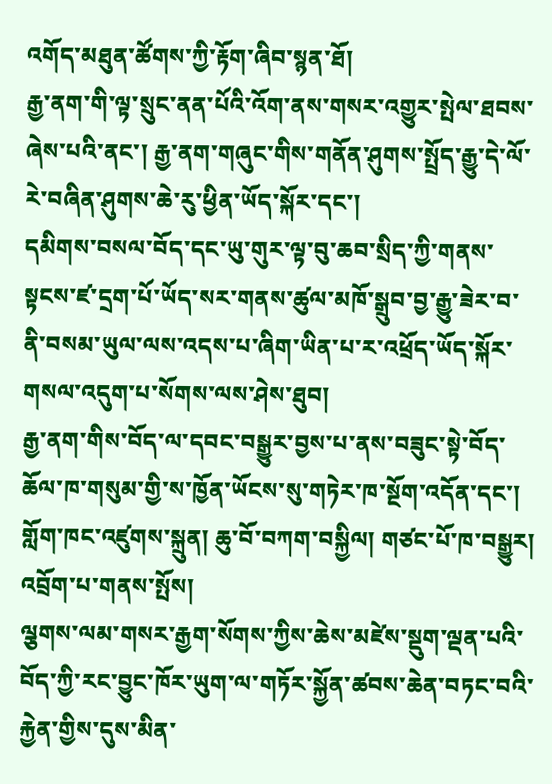འགོད་མཐུན་ཚོགས་ཀྱི་རྟོག་ཞིབ་སྙན་ཐོ།
རྒྱ་ནག་གི་ལྟ་སྲུང་ནན་པོའི་འོག་ནས་གསར་འགྱུར་སྤེལ་ཐབས་ཞེས་པའི་ནང་། རྒྱ་ནག་གཞུང་གིས་གནོན་ཤུགས་སྤྲོད་རྒྱུ་དེ་ལོ་རེ་བཞིན་ཤུགས་ཆེ་རུ་ཕྱིན་ཡོད་སྐོར་དང་།
དམིགས་བསལ་བོད་དང་ཡུ་གུར་ལྟ་བུ་ཆབ་སྲིད་ཀྱི་གནས་སྟངས་ཛ་དྲག་པོ་ཡོད་སར་གནས་ཚུལ་མཁོ་སྒྲུབ་བྱ་རྒྱུ་ཟེར་བ་ནི་བསམ་ཡུལ་ལས་འདས་པ་ཞིག་ཡིན་པ་ར་འཕྲོད་ཡོད་སྐོར་གསལ་འདུག་པ་སོགས་ལས་ཤེས་ཐུབ།
རྒྱ་ནག་གིས་བོད་ལ་དབང་བསྒྱུར་བྱས་པ་ནས་བཟུང་སྟེ་བོད་ཆོལ་ཁ་གསུམ་གྱི་ས་ཁྱོན་ཡོངས་སུ་གཏེར་ཁ་སྔོག་འདོན་དང་།
གློག་ཁང་འཛུགས་སྐྲུན། ཆུ་བོ་བཀག་བསྐྱིལ། གཙང་པོ་ཁ་བསྒྱུར། འབྲོག་པ་གནས་སྤོས།
ལྕགས་ལམ་གསར་རྒྱག་སོགས་ཀྱིས་ཆེས་མཛེས་སྡུག་ལྡན་པའི་བོད་ཀྱི་རང་བྱུང་ཁོར་ཡུག་ལ་གཏོར་སྐྱོན་ཚབས་ཆེན་བཏང་བའི་རྐྱེན་གྱིས་དུས་མིན་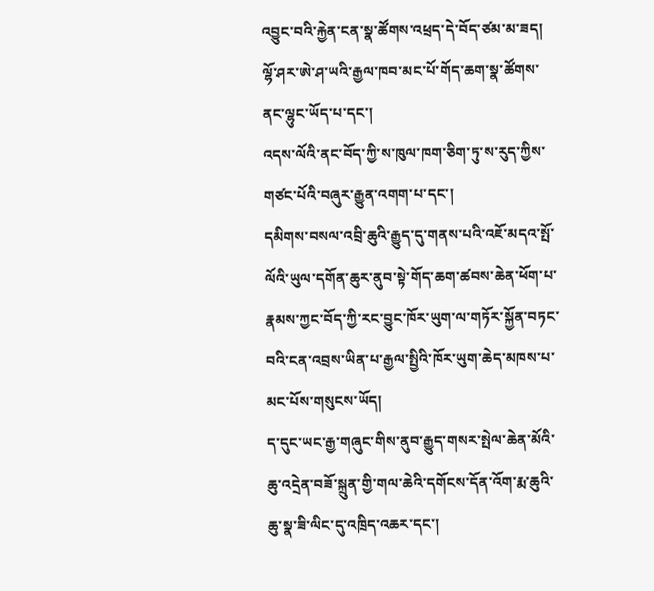འབྱུང་བའི་རྐྱེན་ངན་སྣ་ཚོགས་འཕྲད་དེ་བོད་ཙམ་མ་ཟད།
ལྷོ་ཤར་ཨེ་ཤ་ཡའི་རྒྱལ་ཁབ་མང་པོ་གོད་ཆག་སྣ་ཚོགས་ནང་ལྷུང་ཡོད་པ་དང་།
འདས་ལོའི་ནང་བོད་ཀྱི་ས་ཁུལ་ཁག་ཅིག་ཏུ་ས་རུད་ཀྱིས་གཙང་པོའི་བཞུར་རྒྱུན་འགག་པ་དང་།
དམིགས་བསལ་འབྲི་ཆུའི་རྒྱུད་དུ་གནས་པའི་འཇོ་མདའ་སྤོ་ལོའི་ཡུལ་དགོན་ཆུར་ནུབ་སྟེ་གོད་ཆག་ཚབས་ཆེན་ཕོག་པ་རྣམས་ཀྱང་བོད་ཀྱི་རང་བྱུང་ཁོར་ཡུག་ལ་གཏོར་སྐྱོན་བཏང་བའི་ངན་འབྲས་ཡིན་པ་རྒྱལ་སྤྱིའི་ཁོར་ཡུག་ཆེད་མཁས་པ་མང་པོས་གསུངས་ཡོད།
ད་དུང་ཡང་རྒྱ་གཞུང་གིས་ནུབ་རྒྱུད་གསར་སྤེལ་ཆེན་མོའི་ཆུ་འདྲེན་བཟོ་སྐྲུན་གྱི་གལ་ཆེའི་དགོངས་དོན་འོག་རྨ་ཆུའི་ཆུ་སྣ་ཟི་ལིང་དུ་འཁྲིད་འཆར་དང་།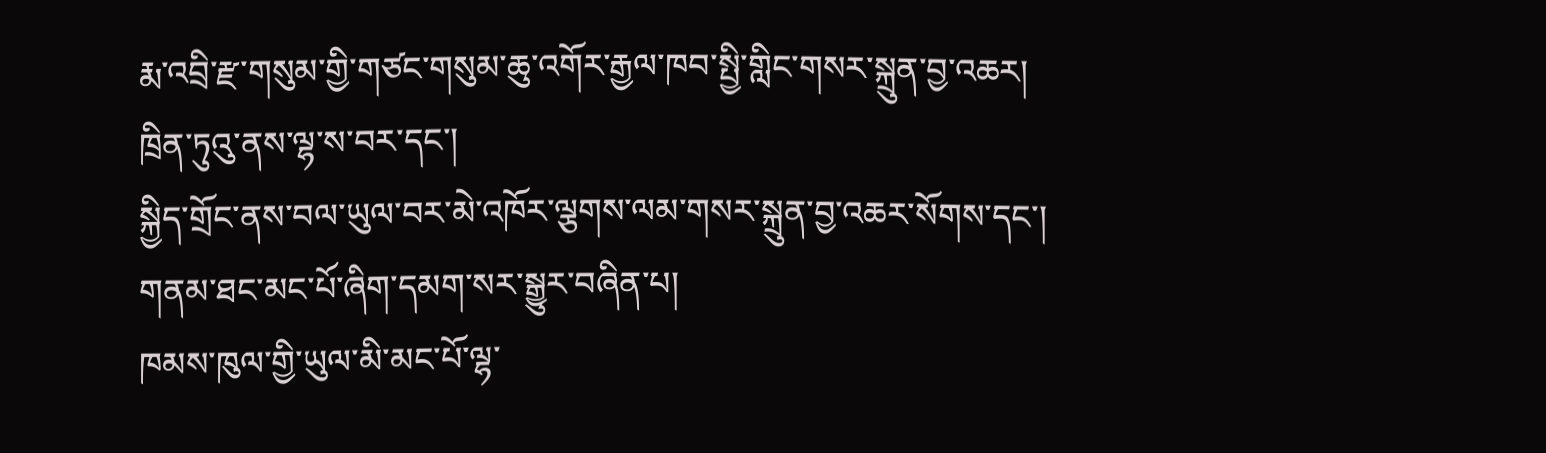རྨ་འབྲི་རྫ་གསུམ་གྱི་གཙང་གསུམ་ཆུ་འགོར་རྒྱལ་ཁབ་སྤྱི་གླིང་གསར་སྐྲུན་བྱ་འཆར།
ཁྲིན་ཏུའུ་ནས་ལྷ་ས་བར་དང་།
སྐྱིད་གྲོང་ནས་བལ་ཡུལ་བར་མེ་འཁོར་ལྕགས་ལམ་གསར་སྐྲུན་བྱ་འཆར་སོགས་དང་།
གནམ་ཐང་མང་པོ་ཞིག་དམག་སར་སྒྱུར་བཞིན་པ།
ཁམས་ཁུལ་གྱི་ཡུལ་མི་མང་པོ་ལྷ་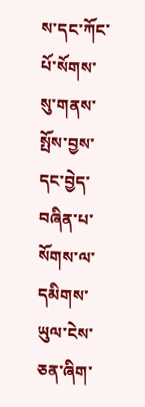ས་དང་ཀོང་པོ་སོགས་སུ་གནས་སྤོས་བྱས་དང་བྱེད་བཞིན་པ་སོགས་ལ་དམིགས་ཡུལ་ངེས་ཅན་ཞིག་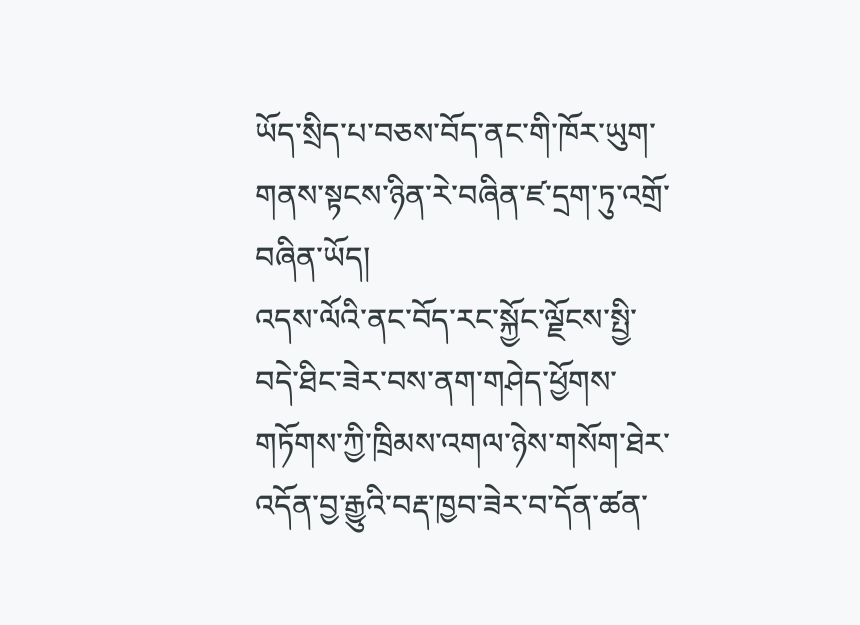ཡོད་སྲིད་པ་བཅས་བོད་ནང་གི་ཁོར་ཡུག་གནས་སྟངས་ཉིན་རེ་བཞིན་ཛ་དྲག་ཏུ་འགྲོ་བཞིན་ཡོད།
འདས་ལོའི་ནང་བོད་རང་སྐྱོང་ལྗོངས་སྤྱི་བདེ་ཐིང་ཟེར་བས་ནག་གཤེད་ཕྱོགས་གཏོགས་ཀྱི་ཁྲིམས་འགལ་ཉེས་གསོག་ཐེར་འདོན་བྱ་རྒྱུའི་བརྡ་ཁྱབ་ཟེར་བ་དོན་ཚན་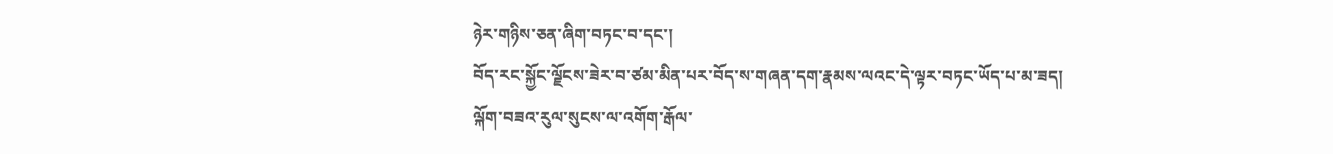ཉེར་གཉིས་ཅན་ཞིག་བཏང་བ་དང་།
བོད་རང་སྐྱོང་ལྗོངས་ཟེར་བ་ཙམ་མིན་པར་བོད་ས་གཞན་དག་རྣམས་ལའང་དེ་ལྟར་བཏང་ཡོད་པ་མ་ཟད།
ལྐོག་བཟའ་རུལ་སུངས་ལ་འགོག་རྒོལ་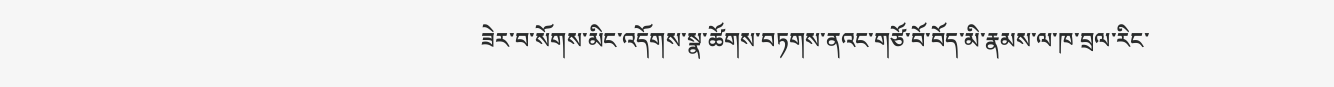ཟེར་བ་སོགས་མིང་འདོགས་སྣ་ཚོགས་བཏགས་ནའང་གཙོ་བོ་བོད་མི་རྣམས་ལ་ཁ་བྲལ་རིང་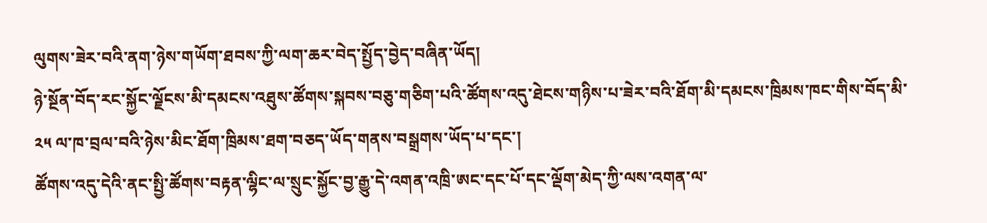ལུགས་ཟེར་བའི་ནག་ཉེས་གཡོག་ཐབས་ཀྱི་ལག་ཆར་བེད་སྤྱོད་བྱེད་བཞིན་ཡོད།
ཉེ་སྔོན་བོད་རང་སྐྱོང་ལྗོངས་མི་དམངས་འཐུས་ཚོགས་སྐབས་བཅུ་གཅིག་པའི་ཚོགས་འདུ་ཐེངས་གཉིས་པ་ཟེར་བའི་ཐོག་མི་དམངས་ཁྲིམས་ཁང་གིས་བོད་མི་
༢༥ ལ་ཁ་བྲལ་བའི་ཉེས་མིང་ཐོག་ཁྲིམས་ཐག་བཅད་ཡོད་གནས་བསྒྲགས་ཡོད་པ་དང་།
ཚོགས་འདུ་དེའི་ནང་སྤྱི་ཚོགས་བརྟན་ལྷིང་ལ་སྲུང་སྐྱོང་བྱ་རྒྱུ་དེ་འགན་འཁྲི་ཨང་དང་པོ་དང་ལྡོག་མེད་ཀྱི་ལས་འགན་ལ་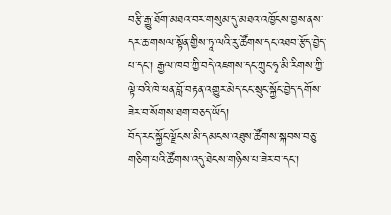བརྩི་རྒྱུ་ཐོག་མཐའ་བར་གསུམ་དུ་མཐའ་འཁྱོངས་བྱས་ནས་དར་ཆ་གསལ་སྟོན་གྱིས་ཏཱ་ལའི་རུ་ཚོགས་དང་འཐབ་རྩོད་བྱེད་པ་དང་། རྒྱལ་ཁབ་ཀྱི་བདེ་འཇགས་དང་ཀྲུང་ཧྭ་མི་རིགས་ཀྱི་ལྟེ་བའི་ཁེ་ཕན་བློ་བརྟན་འགྱུར་མེད་ངང་སྲུང་སྐྱོང་བྱེད་དགོས་ཟེར་བ་སོགས་ཐག་བཅད་ཡོད།
བོད་རང་སྐྱོང་ལྗོངས་མི་དམངས་འཐུས་ཚོགས་སྐབས་བཅུ་གཅིག་པའི་ཚོགས་འདུ་ཐེངས་གཉིས་པ་ཟེར་བ་དང་།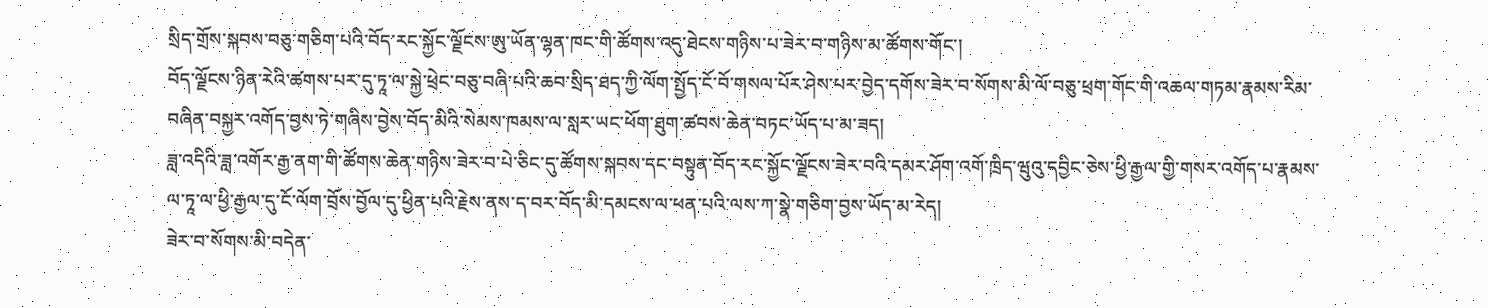སྲིད་གྲོས་སྐབས་བཅུ་གཅིག་པའི་བོད་རང་སྐྱོང་ལྗོངས་ཨུ་ཡོན་ལྷན་ཁང་གི་ཚོགས་འདུ་ཐེངས་གཉིས་པ་ཟེར་བ་གཉིས་མ་ཚོགས་གོང་།
བོད་ལྗོངས་ཉིན་རེའི་ཚགས་པར་དུ་ཏཱ་ལ་སྐྱེ་ཕྲེང་བཅུ་བཞི་པའི་ཆབ་སྲིད་ཐད་ཀྱི་ལོག་སྤྱོད་ངོ་བོ་གསལ་པོར་ཤེས་པར་བྱེད་དགོས་ཟེར་བ་སོགས་མི་ལོ་བཅུ་ཕྲག་གོང་གི་འཆལ་གཏམ་རྣམས་རིམ་བཞིན་བསྐྱར་འགོད་བྱས་ཏེ་གཞིས་བྱེས་བོད་མིའི་སེམས་ཁམས་ལ་སླར་ཡང་ཕོག་ཐུག་ཚབས་ཆེན་བཏང་ཡོད་པ་མ་ཟད།
ཟླ་འདིའི་ཟླ་འགོར་རྒྱ་ནག་གི་ཚོགས་ཆེན་གཉིས་ཟེར་བ་པེ་ཅིང་དུ་ཚོགས་སྐབས་དང་བསྟུན་བོད་རང་སྐྱོང་ལྗོངས་ཟེར་བའི་དམར་ཤོག་འགོ་ཁྲིད་ཝུའུ་དབྱིང་ཅེས་ཕྱི་རྒྱལ་གྱི་གསར་འགོད་པ་རྣམས་ལ་ཏཱ་ལ་ཕྱི་རྒྱལ་དུ་ངོ་ལོག་བྲོས་བྱོལ་དུ་ཕྱིན་པའི་རྗེས་ནས་ད་བར་བོད་མི་དམངས་ལ་ཕན་པའི་ལས་ཀ་སྣེ་གཅིག་བྱས་ཡོད་མ་རེད།
ཟེར་བ་སོགས་མི་བདེན་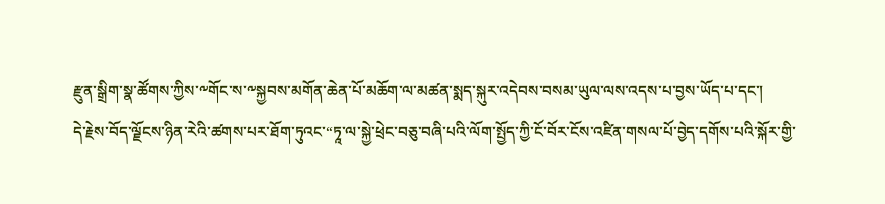རྫུན་སྒྲིག་སྣ་ཚོགས་ཀྱིས་༸གོང་ས་༸སྐྱབས་མགོན་ཆེན་པོ་མཆོག་ལ་མཚན་སྨད་སྐུར་འདེབས་བསམ་ཡུལ་ལས་འདས་པ་བྱས་ཡོད་པ་དང་།
དེ་རྗེས་བོད་ལྗོངས་ཉིན་རེའི་ཚགས་པར་ཐོག་ཏུའང་“ཏཱ་ལ་སྐྱེ་ཕྲེང་བཅུ་བཞི་པའི་ལོག་སྤྱོད་ཀྱི་ངོ་བོར་ངོས་འཛིན་གསལ་པོ་བྱེད་དགོས་པའི་སྐོར་གྱི་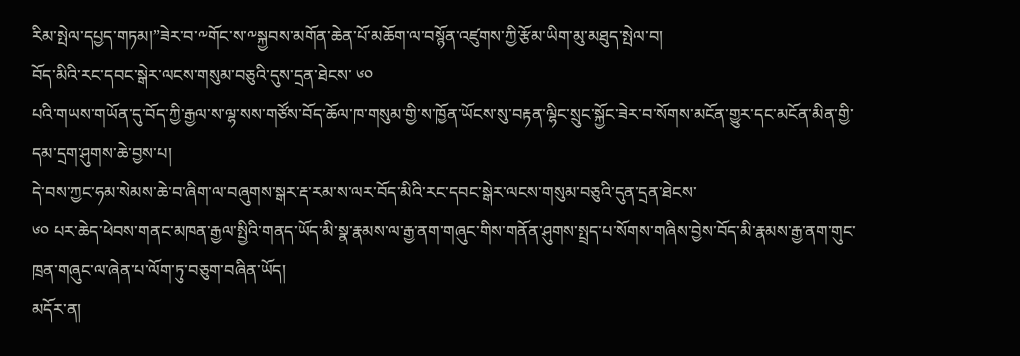རིམ་སྤེལ་དཔྱད་གཏམ།”ཟེར་བ་༸གོང་ས་༸སྐྱབས་མགོན་ཆེན་པོ་མཆོག་ལ་བསྙོན་འཛུགས་ཀྱི་རྩོམ་ཡིག་མུ་མཐུད་སྤེལ་བ།
བོད་མིའི་རང་དབང་སྒེར་ལངས་གསུམ་བཅུའི་དུས་དྲན་ཐེངས་ ༦༠
པའི་གཡས་གཡོན་དུ་བོད་ཀྱི་རྒྱལ་ས་ལྷ་སས་གཙོས་བོད་ཆོལ་ཁ་གསུམ་གྱི་ས་ཁྱོན་ཡོངས་སུ་བརྟན་ལྷིང་སྲུང་སྐྱོང་ཟེར་བ་སོགས་མངོན་གྱུར་དང་མངོན་མིན་གྱི་དམ་དྲག་ཤུགས་ཆེ་བྱས་པ།
དེ་བས་ཀྱང་ཧམ་སེམས་ཆེ་བ་ཞིག་ལ་བཞུགས་སྒར་རྡ་རམ་ས་ལར་བོད་མིའི་རང་དབང་སྒེར་ལངས་གསུམ་བཅུའི་དུན་དྲན་ཐེངས་
༦༠ པར་ཆེད་ཕེབས་གནང་མཁན་རྒྱལ་སྤྱིའི་གནད་ཡོད་མི་སྣ་རྣམས་ལ་རྒྱ་ནག་གཞུང་གིས་གནོན་ཤུགས་སྤྲད་པ་སོགས་གཞིས་བྱེས་བོད་མི་རྣམས་རྒྱ་ནག་གུང་ཁྲན་གཞུང་ལ་ཞེན་པ་ལོག་ཏུ་བཅུག་བཞིན་ཡོད།
མདོར་ན།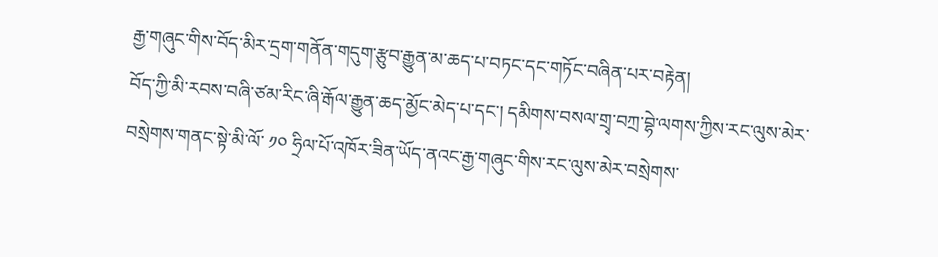རྒྱ་གཞུང་གིས་བོད་མིར་དྲག་གནོན་གདུག་རྩུབ་རྒྱུན་མ་ཆད་པ་བཏང་དང་གཏོང་བཞིན་པར་བརྟེན།
བོད་ཀྱི་མི་རབས་བཞི་ཙམ་རིང་ཞི་རྒོལ་རྒྱུན་ཆད་མྱོང་མེད་པ་དང་། དམིགས་བསལ་གྲྭ་བཀྲ་བྷེ་ལགས་ཀྱིས་རང་ལུས་མེར་བསྲེགས་གནང་སྟེ་མི་ལོ་ ༡༠ ཧྲིལ་པོ་འཁོར་ཟིན་ཡོད་ནའང་རྒྱ་གཞུང་གིས་རང་ལུས་མེར་བསྲེགས་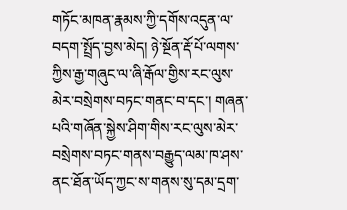གཏོང་མཁན་རྣམས་ཀྱི་དགོས་འདུན་ལ་བདག་སྤྲོད་བྱས་མེད། ཉེ་སྔོན་རྡོ་པོ་ལགས་ཀྱིས་རྒྱ་གཞུང་ལ་ཞི་རྒོལ་གྱིས་རང་ལུས་མེར་བསྲེགས་བཏང་གནང་བ་དང་། གཞན་པའི་གཞོན་སྐྱེས་ཤིག་གིས་རང་ལུས་མེར་བསྲེགས་བཏང་གནས་བརྒྱུད་ལམ་ཁ་ཤས་ནང་ཐོན་ཡོད་ཀྱང་ས་གནས་སུ་དམ་དྲག་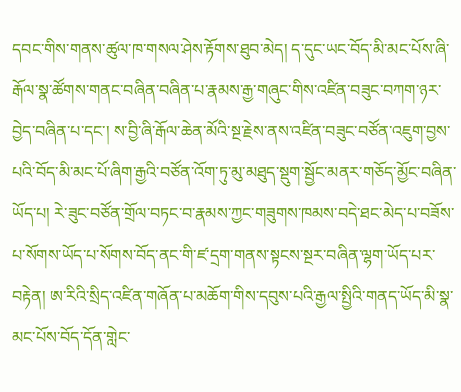དབང་གིས་གནས་ཚུལ་ཁ་གསལ་ཤེས་རྟོགས་ཐུབ་མེད། ད་དུང་ཡང་བོད་མི་མང་པོས་ཞི་རྒོལ་སྣ་ཚོགས་གནང་བཞིན་བཞིན་པ་རྣམས་རྒྱ་གཞུང་གིས་འཛིན་བཟུང་བཀག་ཉར་བྱེད་བཞིན་པ་དང་། ས་བྱི་ཞི་རྒོལ་ཆེན་མོའི་སྔ་རྗེས་ནས་འཛིན་བཟུང་བཙོན་འཇུག་བྱས་པའི་བོད་མི་མང་པོ་ཞིག་རྒྱའི་བཙོན་འོག་ཏུ་མུ་མཐུད་སྡུག་སྦྱོང་མནར་གཅོད་མྱོང་བཞིན་ཡོད་པ། རེ་ཟུང་བཙོན་གྲོལ་བཏང་བ་རྣམས་ཀྱང་གཟུགས་ཁམས་བདེ་ཐང་མེད་པ་བཟོས་པ་སོགས་ཡོད་པ་སོགས་བོད་ནང་གི་ཛ་དྲག་གནས་སྟངས་སྔར་བཞིན་ལྷག་ཡོད་པར་བརྟེན། ཨ་རིའི་སྲིད་འཛིན་གཞོན་པ་མཆོག་གིས་དབུས་པའི་རྒྱལ་སྤྱིའི་གནད་ཡོད་མི་སྣ་མང་པོས་བོད་དོན་གླེང་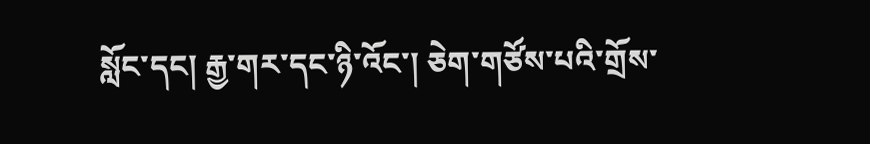སློང་དང། རྒྱ་གར་དང་ཉི་འོང་། ཅེག་གཙོས་པའི་གྲོས་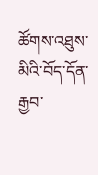ཚོགས་འཐུས་མིའི་བོད་དོན་རྒྱབ་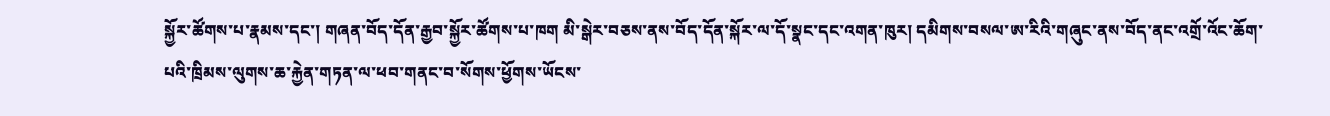སྐྱོར་ཚོགས་པ་རྣམས་དང་། གཞན་བོད་དོན་རྒྱབ་སྐྱོར་ཚོགས་པ་ཁག མི་སྒེར་བཅས་ནས་བོད་དོན་སྐོར་ལ་དོ་སྣང་དང་འགན་ཁུར། དམིགས་བསལ་ཨ་རིའི་གཞུང་ནས་བོད་ནང་འགྲོ་འོང་ཆོག་པའི་ཁྲིམས་ལུགས་ཆ་རྐྱེན་གཏན་ལ་ཕབ་གནང་བ་སོགས་ཕྱོགས་ཡོངས་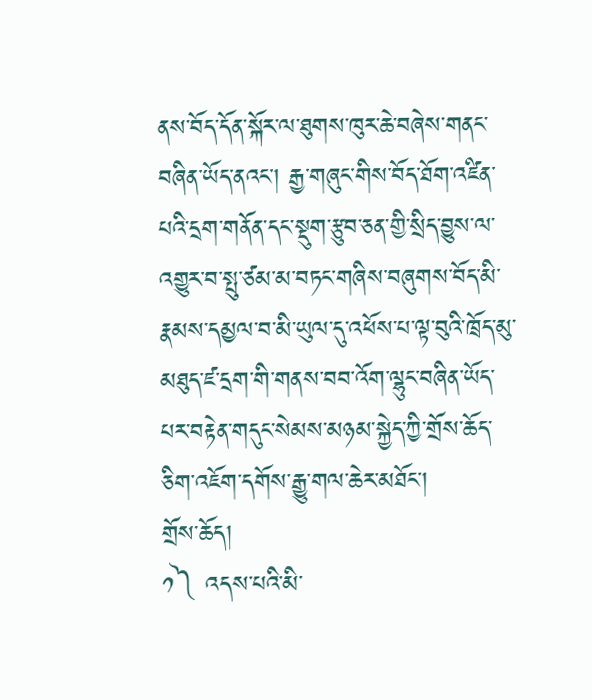ནས་བོད་དོན་སྐོར་ལ་ཐུགས་ཁུར་ཆེ་བཞེས་གནང་བཞིན་ཡོད་ནའང་། རྒྱ་གཞུང་གིས་བོད་ཐོག་འཛིན་པའི་དྲག་གནོན་དང་སྡུག་རྩུབ་ཅན་གྱི་སྲིད་བྱུས་ལ་འགྱུར་བ་སྤུ་ཙམ་མ་བཏང་གཞིས་བཞུགས་བོད་མི་རྣམས་དམྱལ་བ་མི་ཡུལ་དུ་འཕོས་པ་ལྟ་བུའི་ཁྲོད་མུ་མཐུད་ཛ་དྲག་གི་གནས་བབ་འོག་ལྷུང་བཞིན་ཡོད་པར་བརྟེན་གདུང་སེམས་མཉམ་སྐྱེད་ཀྱི་གྲོས་ཆོད་ཅིག་འཇོག་དགོས་རྒྱུ་གལ་ཆེར་མཐོང་།
གྲོས་ཆོད།
༡༽ འདས་པའི་མི་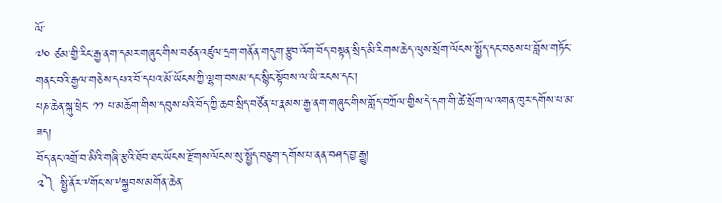ལོ་
༧༠ ཙམ་གྱི་རིང་རྒྱ་ནག་དམར་གཞུང་གིས་བཙན་འཛུལ་དྲག་གནོན་གདུག་རྩུབ་འོག་བོད་བསྟན་སྲིད་མི་རིགས་ཆེད་ལུས་སྲོག་ལོངས་སྤྱོད་དང་བཅས་པ་བློས་གཏོང་གནང་བའི་རྒྱལ་གཅེས་དཔའ་བོ་དཔའ་མོ་ཡོངས་ཀྱི་ལྷག་བསམ་དང་སྙིང་སྟོབས་ལ་ཡི་རངས་དང་།
པཎ་ཆེན་སྐུ་ཕྲེང་ ༡༡ པ་མཆོག་གིས་དབུས་པའི་བོད་ཀྱི་ཆབ་སྲིད་བཙོན་པ་རྣམས་རྒྱ་ནག་གཞུང་གིས་གློད་བཀྲོལ་གྱིས་དེ་དག་གི་ཚེ་སྲོག་ལ་འགན་ཁུར་དགོས་པ་མ་ཟད།
བོད་ནང་འགྲོ་བ་མིའི་གཞི་རྩའི་ཐོབ་ཐང་ཡོངས་རྫོགས་ལོངས་སུ་སྤྱོད་བཅུག་དགོས་པ་ནན་བཤད་བྱ་རྒྱུ།
༢༽ སྤྱི་ནོར་༸གོང་ས་༸སྐྱབས་མགོན་ཆེན་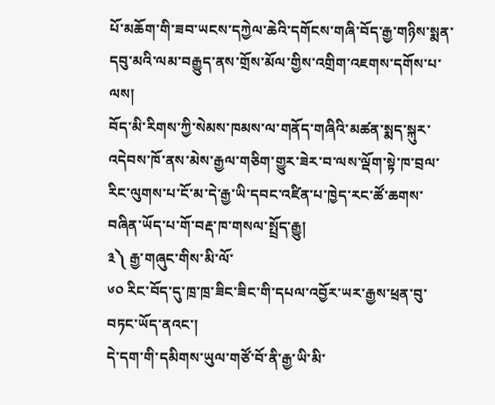པོ་མཆོག་གི་ཟབ་ཡངས་དཀྱེལ་ཆེའི་དགོངས་གཞི་བོད་རྒྱ་གཉིས་སྨན་དབུ་མའི་ལམ་བརྒྱུད་ནས་གྲོས་མོལ་གྱིས་འགྲིག་འཇགས་དགོས་པ་ལས།
བོད་མི་རིགས་ཀྱི་སེམས་ཁམས་ལ་གནོད་གཞིའི་མཚན་སྨད་སྐུར་འདེབས་ཁོ་ནས་མེས་རྒྱལ་གཅིག་གྱུར་ཟེར་བ་ལས་ལྡོག་སྟེ་ཁ་བྲལ་རིང་ལུགས་པ་ངོ་མ་དེ་རྒྱ་ཡི་དབང་འཛིན་པ་ཁྱེད་རང་ཚོ་ཆགས་བཞིན་ཡོད་པ་གོ་བརྡ་ཁ་གསལ་སྤྲོད་རྒྱུ།
༣༽ རྒྱ་གཞུང་གིས་མི་ལོ་
༦༠ རིང་བོད་དུ་ཁྲ་ཁྲ་ཟིང་ཟིང་གི་དཔལ་འབྱོར་ཡར་རྒྱས་ཕྲན་བུ་བཏང་ཡོད་ནའང་།
དེ་དག་གི་དམིགས་ཡུལ་གཙོ་བོ་ནི་རྒྱ་ཡི་མི་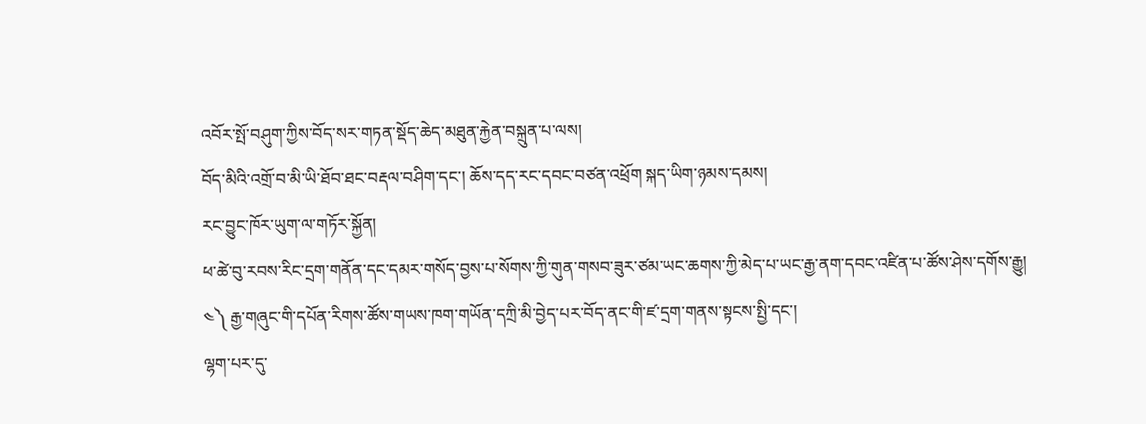འབོར་སྤོ་བཤུག་ཀྱིས་བོད་སར་གཏན་སྡོད་ཆེད་མཐུན་རྐྱེན་བསྐྲུན་པ་ལས།
བོད་མིའི་འགྲོ་བ་མི་ཡི་ཐོབ་ཐང་བརྡལ་བཤིག་དང་། ཆོས་དད་རང་དབང་བཙན་འཕྲོག སྐད་ཡིག་ཉམས་དམས།
རང་བྱུང་ཁོར་ཡུག་ལ་གཏོར་སྐྱོན།
ཕ་ཚེ་བུ་རབས་རིང་དྲག་གནོན་དང་དམར་གསོད་བྱས་པ་སོགས་ཀྱི་གུན་གསབ་ཟུར་ཙམ་ཡང་ཆགས་ཀྱི་མེད་པ་ཡང་རྒྱ་ནག་དབང་འཛིན་པ་ཚོས་ཤེས་དགོས་རྒྱུ།
༤༽ རྒྱ་གཞུང་གི་དཔོན་རིགས་ཚོས་གཡས་ཁག་གཡོན་དཀྲི་མི་བྱེད་པར་བོད་ནང་གི་ཛ་དྲག་གནས་སྟངས་སྤྱི་དང་།
ལྷག་པར་དུ་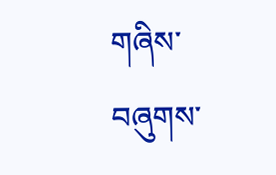གཞིས་བཞུགས་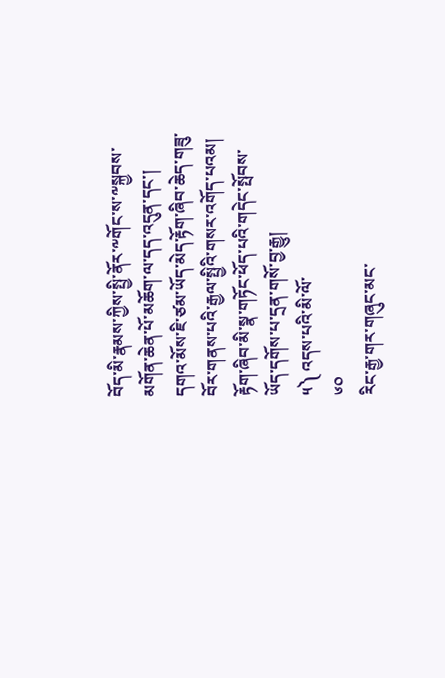བོད་མི་རྣམས་ཀྱིས་སྤྱི་ནོར་༸གོང་ས་༸སྐྱབས་མགོན་ཆེན་པོ་མཆོག་ལ་དད་འདུན་དང་།
དགའ་མོས་ཇི་ཙམ་ཡོད་མེད་རྟོག་ཞིབ་ཆེད་གཟུ་བོར་གནས་པའི་རྒྱལ་སྤྱིའི་གསར་འགོད་པའམ།
རྟོག་ཞིབ་མི་སྣ་གཏོང་ཕོད་པའི་གདེང་སྤོབས་ཡོད་དགོས་པ་དྲན་གསོ་བྱ་རྒྱུ།
༥༽ འདས་པའི་མི་ལོ་
༦༠
རིང་རྒྱ་གར་གཞུང་མང་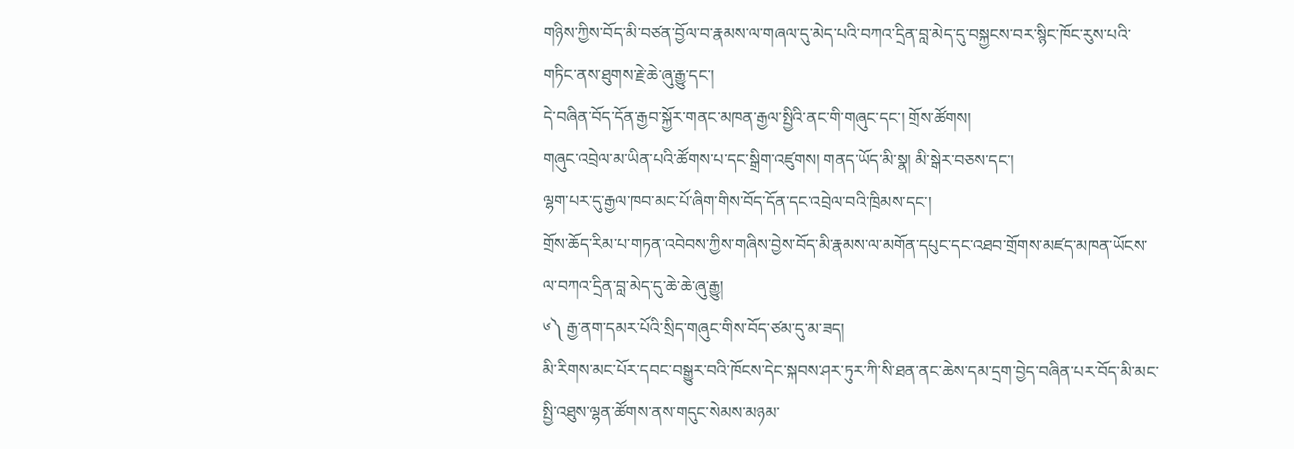གཉིས་ཀྱིས་བོད་མི་བཙན་བྱོལ་བ་རྣམས་ལ་གཞལ་དུ་མེད་པའི་བཀའ་དྲིན་བླ་མེད་དུ་བསྐྱངས་བར་སྙིང་ཁོང་རུས་པའི་གཏིང་ནས་ཐུགས་རྗེ་ཆེ་ཞུ་རྒྱུ་དང་།
དེ་བཞིན་བོད་དོན་རྒྱབ་སྐྱོར་གནང་མཁན་རྒྱལ་སྤྱིའི་ནང་གི་གཞུང་དང་། གྲོས་ཚོགས།
གཞུང་འབྲེལ་མ་ཡིན་པའི་ཚོགས་པ་དང་སྒྲིག་འཛུགས། གནད་ཡོད་མི་སྣ། མི་སྒེར་བཅས་དང་།
ལྷག་པར་དུ་རྒྱལ་ཁབ་མང་པོ་ཞིག་གིས་བོད་དོན་དང་འབྲེལ་བའི་ཁྲིམས་དང་།
གྲོས་ཆོད་རིམ་པ་གཏན་འབེབས་ཀྱིས་གཞིས་བྱེས་བོད་མི་རྣམས་ལ་མགོན་དཔུང་དང་འཐབ་གྲོགས་མཛད་མཁན་ཡོངས་ལ་བཀའ་དྲིན་བླ་མེད་དུ་ཆེ་ཆེ་ཞུ་རྒྱུ།
༦༽ རྒྱ་ནག་དམར་པོའི་སྲིད་གཞུང་གིས་བོད་ཙམ་དུ་མ་ཟད།
མི་རིགས་མང་པོར་དབང་བསྒྱུར་བའི་ཁོངས་དེང་སྐབས་ཤར་ཏུར་ཀི་སི་ཐན་ནང་ཆེས་དམ་དྲག་བྱེད་བཞིན་པར་བོད་མི་མང་སྤྱི་འཐུས་ལྷན་ཚོགས་ནས་གདུང་སེམས་མཉམ་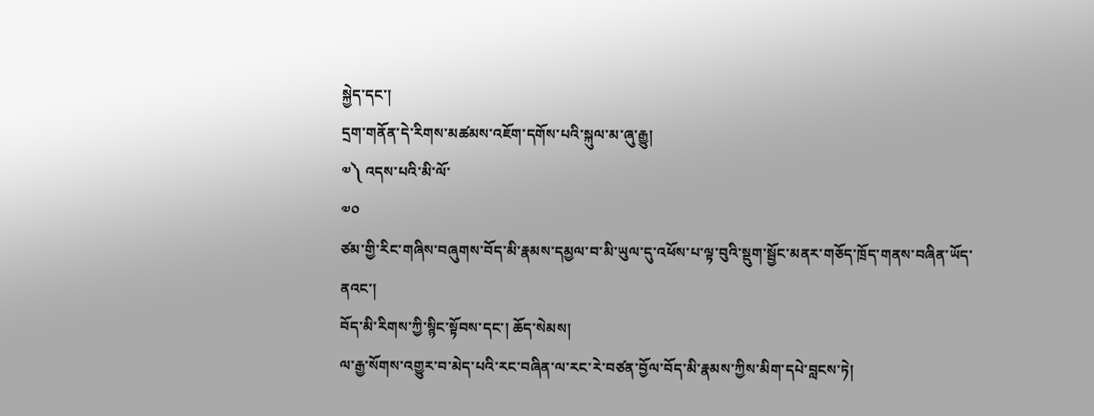སྐྱེད་དང་།
དྲག་གནོན་དེ་རིགས་མཚམས་འཇོག་དགོས་པའི་སྐུལ་མ་ཞུ་རྒྱུ།
༧༽ འདས་པའི་མི་ལོ་
༧༠
ཙམ་གྱི་རིང་གཞིས་བཞུགས་བོད་མི་རྣམས་དམྱལ་བ་མི་ཡུལ་དུ་འཕོས་པ་ལྟ་བུའི་སྡུག་སྦྱོང་མནར་གཅོད་ཁྲོད་གནས་བཞིན་ཡོད་ནའང་།
བོད་མི་རིགས་ཀྱི་སྙིང་སྟོབས་དང་། ཆོད་སེམས།
ལ་རྒྱ་སོགས་འགྱུར་བ་མེད་པའི་རང་བཞིན་ལ་རང་རེ་བཙན་བྱོལ་བོད་མི་རྣམས་ཀྱིས་མིག་དཔེ་བླངས་ཏེ།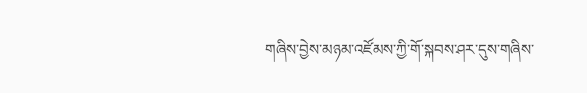གཞིས་བྱེས་མཉམ་འཛོམས་ཀྱི་གོ་སྐབས་ཤར་དུས་གཞིས་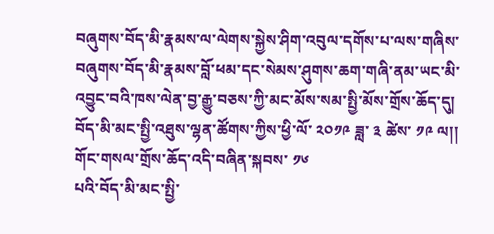བཞུགས་བོད་མི་རྣམས་ལ་ལེགས་སྐྱེས་ཤིག་འབུལ་དགོས་པ་ལས་གཞིས་བཞུགས་བོད་མི་རྣམས་བློ་ཕམ་དང་སེམས་ཤུགས་ཆག་གཞི་ནམ་ཡང་མི་འབྱུང་བའི་ཁས་ལེན་བྱ་རྒྱུ་བཅས་ཀྱི་མང་མོས་སམ་སྤྱི་མོས་གྲོས་ཆོད་དུ།
བོད་མི་མང་སྤྱི་འཐུས་ལྷན་ཚོགས་ཀྱིས་ཕྱི་ལོ་ ༢༠༡༩ ཟླ་ ༣ ཚེས་ ༡༩ ལ།།
གོང་གསལ་གྲོས་ཆོད་འདི་བཞིན་སྐབས་ ༡༦
པའི་བོད་མི་མང་སྤྱི་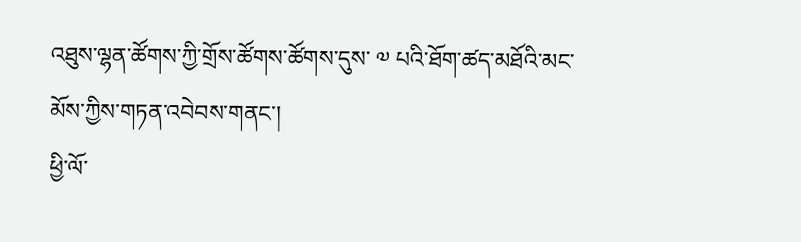འཐུས་ལྷན་ཚོགས་ཀྱི་གྲོས་ཚོགས་ཚོགས་དུས་ ༧ པའི་ཐོག་ཚད་མཐོའི་མང་མོས་ཀྱིས་གཏན་འབེབས་གནང་།
ཕྱི་ལོ་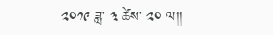༢༠༡༩ ཟླ་ ༣ ཚེས་ ༢༠ ལ།།